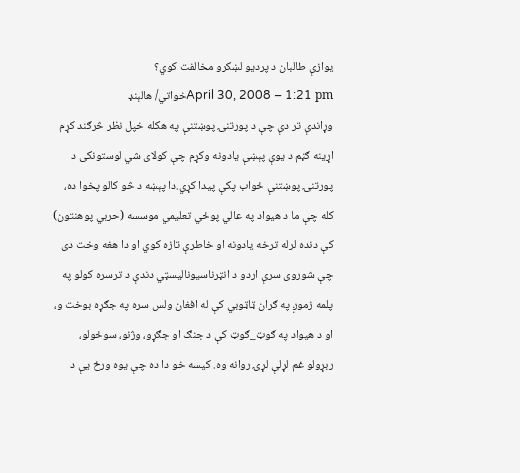يوازې طالبان د پرديو لښکرو مخالفت کوي؟
April 30, 2008 – 1:21 pmخواتي/ هالېنډ
وړاندې تر دې چې د پورتنۍ پوښتنې په هکله خپل نظر څرګند کړم اړينه ګڼم د يوې پېښې يادونه وکړم چې کولای شي لوستونکی د پورتنۍ پوښتنې ځواب پکې پيدا کړي.دا پېښه د څو کالو پخوا ده، کله چې ما د هيواد په عالي پوځي تعليمي موسسه (حربي پوهنتون) کې دنده لرله ترخه يادونه او خاطرې تازه کوي او دا هغه وخت دی چې شوروی سرې اردو د انټرناسيوناليسټي دندې د ترسره کولو په پلمه زموږ په ګران ټاټوبي کې له افغان ولس سره په جګړه بوخت و، او د هيواد په ګوټ_ګوټ کې د جنګ او جګړو، وژنو، سوځولو، ربړولو غم لړلې لړۍ روانه وه. کيسه خو دا ده چې يوه ورځ يې د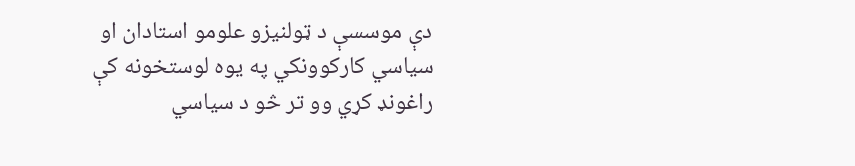دې موسسې د ټولنيزو علومو استادان او سياسي کارکوونکي په يوه لوستخونه کې راغونډ کړي وو تر څو د سياسي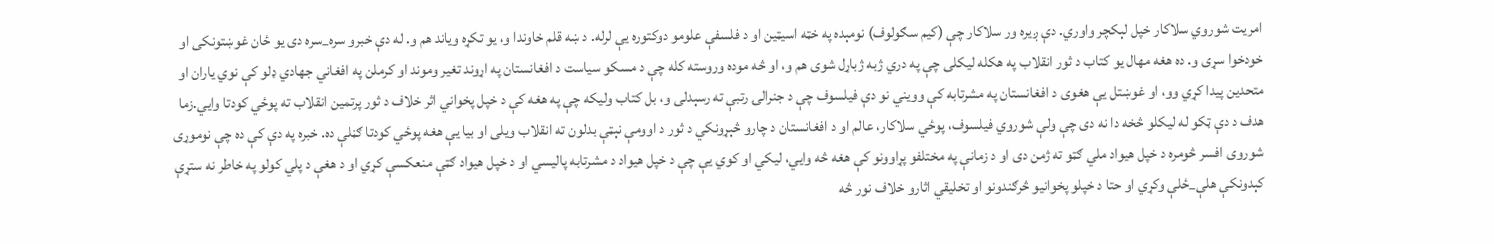امريت شوروي سلاکار خپل لېکچر واوري. دې ږيره ور سلاکار چې (کيم سګولوف) نومېده په خټه اسيټين او د فلسفې علومو دوکتوره يې لرله. د ښه قلم خاوندا و، يو تکړه وياند هم و. له دې خبرو سره_سره دی يو ځان غوښتونکی او خودخوا سړی و. ده هغه مهال يو کتاب د ثور انقلاب په هکله ليکلی چې په دري ژبه ژباړل شوی هم و، او څه موده وروسته کله چې د مسکو سياست د افغانستان په اړوند تغير وموند او کرملن په افغاني جهادي ډلو کې نوي ياران او متحدين پيدا کړي وو، او غوښتل يې هغوی د افغانستان په مشرتابه کې وويني نو دې فيلسوف چې د جنرالۍ رتبې ته رسېدلی و، بل کتاب وليکه چې په هغه کې د خپل پخواني اثر خلاف د ثور پرتمين انقلاب ته پوځي کودتا وايي.زما هدف د دې ټکو له ليکلو څخه دا نه دی چې ولې شوروي فيلسوف، پوځي سلاکار، عالم او د افغانستان د چارو څېړونکي د ثور د اوومې نېټې بدلون ته انقلاب ويلی او بيا يې هغه پوځي کودتا ګڼلې ده. خبره په دې کې ده چې نوموړی شوروی افسر څومره د خپل هيواد ملي ګټو ته ژمن دی او د زمانې په مختلفو پړاوونو کې هغه څه وايي، ليکي او کوي يې چې د خپل هيواد د مشرتابه پاليسي او د خپل هيواد ګټې منعکسې کړي او د هغې د پلي کولو په خاطر نه ستړې کېدونکې هلې_ځلې وکړي او حتا د خپلو پخوانيو څرګندونو او تخليقي اثارو خلاف نور څه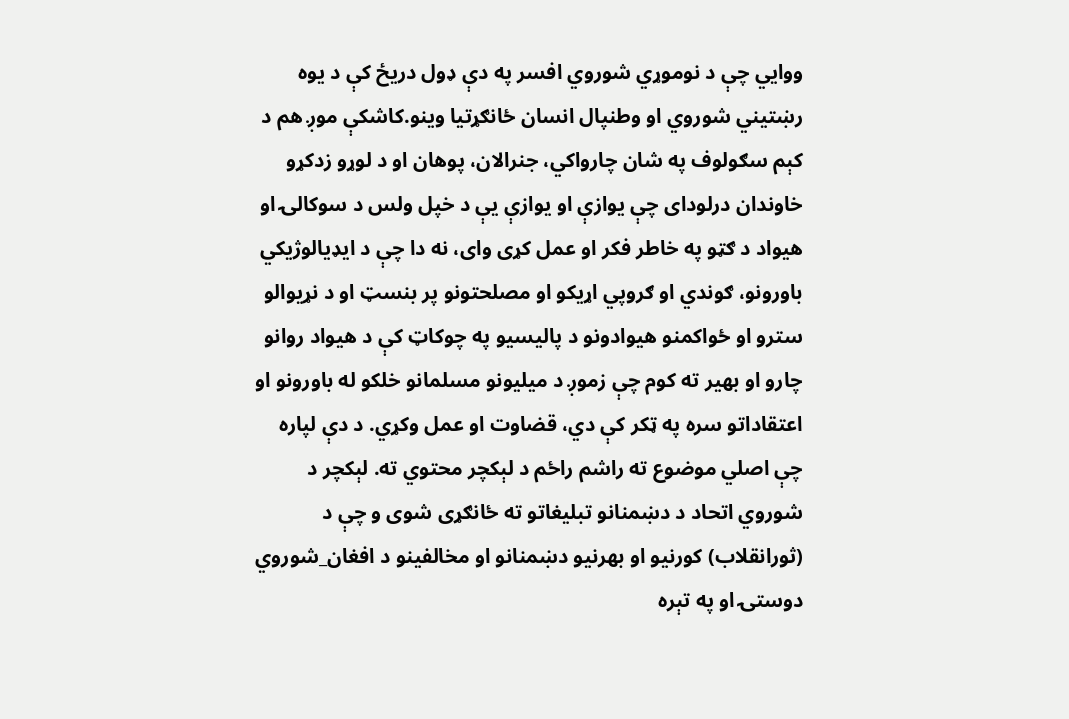ووايي چې د نوموړي شوروي افسر په دې ډول دريځ کې د يوه رښتيني شوروي او وطنپال انسان ځانګړتيا وينو.کاشکې موږ هم د کېم سګولوف په شان چارواکي، جنرالان، پوهان او د لوړو زدکړو خاوندان درلودای چې يوازې او يوازې يې د خپل ولس د سوکالۍ او هيواد د ګټو په خاطر فکر او عمل کړی وای، نه دا چې د ايډيالوژيکي باورونو، ګوندي او ګروپي اړيکو او مصلحتونو پر بنسټ او د نړيوالو سترو او ځواکمنو هيوادونو د پاليسيو په چوکاټ کې د هيواد روانو چارو او بهير ته کوم چې زموږ د ميليونو مسلمانو خلکو له باورونو او اعتقاداتو سره په ټکر کې دي، قضاوت او عمل وکړي. د دې لپاره چې اصلي موضوع ته راشم راځم د لېکچر محتوي ته. لېکچر د شوروي اتحاد د دښمنانو تبليغاتو ته ځانګړی شوی و چې د (ثورانقلاب) کورنيو او بهرنيو دښمنانو او مخالفينو د افغان_شوروي دوستۍ او په تېره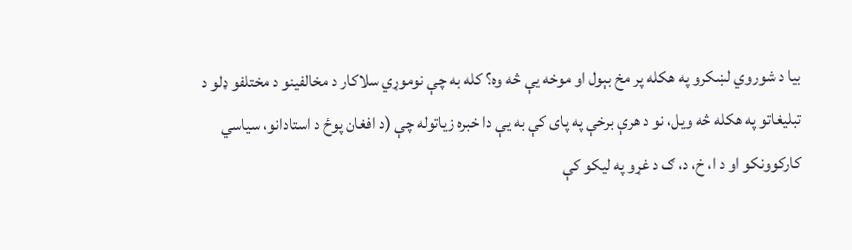بيا د شوروي لښکرو په هکله پر مخ بېول او موخه يې څه وه؟ کله به چې نوموړي سلاکار د مخالفينو د مختلفو ډلو د تبليغاتو په هکله څه ويل، نو د هرې برخې په پای کې به يې دا خبره زياتوله چې (د افغان پوځ د استادانو، سياسي کارکوونکو او د ا، خ، د، ګ د غړو په ليکو کې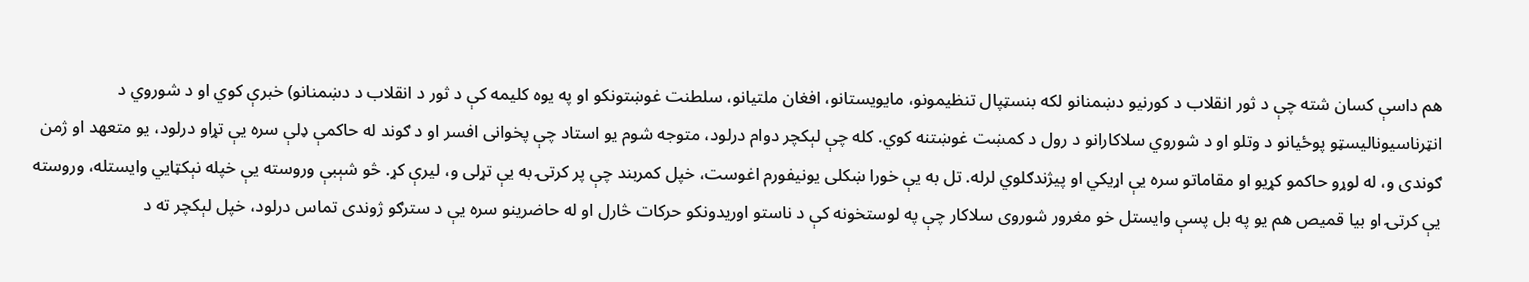هم داسې کسان شته چې د ثور انقلاب د کورنيو دښمنانو لکه بنسټپال تنظيمونو، مايويستانو، افغان ملتيانو، سلطنت غوښتونکو او په يوه کليمه کې د ثور د انقلاب د دښمنانو) خبرې کوي او د شوروي د انټرناسيوناليسټو پوځيانو د وتلو او د شوروي سلاکارانو د رول د کمښت غوښتنه کوي. کله چې لېکچر دوام درلود، متوجه شوم يو استاد چې پخوانی افسر او د ګوند له حاکمې ډلې سره يې تړاو درلود، يو متعهد او ژمن ګوندی و، له لوړو حاکمو کړيو او مقاماتو سره يې اړيکي او پيژندګلوي لرله. تل به يې خورا ښکلی يونيفورم اغوست، خپل کمربند چې پر کرتۍ به يې تړلی و، ليرې کړ. څو شېبې وروسته يې خپله نېکټايي وايستله، وروسته يې کرتۍ او بيا قميص هم يو په بل پسې وايستل خو مغرور شوروی سلاکار چې په لوستخونه کې د ناستو اوريدونکو حرکات څارل او له حاضرينو سره يې د سترګو ژوندی تماس درلود، خپل لېکچر ته د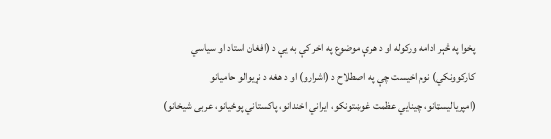پخوا په څېر ادامه ورکوله او د هرې موضوع په اخر کې به يې د (افغان استاد او سياسي کارکوونکي) نوم اخيست چې په اصطلاح د (اشرارو) او د هغه د نړيوالو حاميانو (امپرياليسټانو، چينايي عظمت غوښتونکو، ايراني اخندانو، پاکستاني پوځيانو، عربی شيخانو)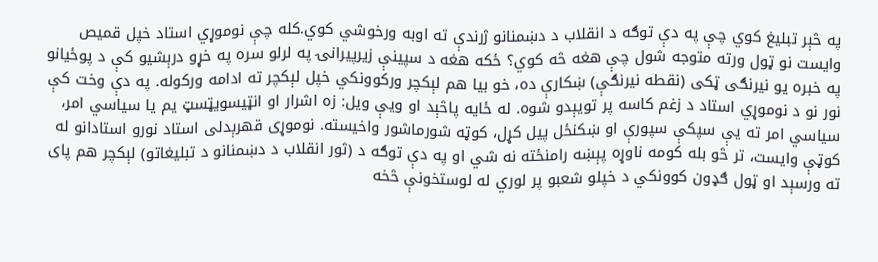په څېر تبليغ کوي چې په دې توګه د انقلاب د دښمنانو ژرندې ته اوبه ورخوشي کوي.کله چې نوموړي استاد خپل قميص وايست نو ټول ورته متوجه شول چې هغه څه کوي؟ ځکه هغه د سپينې زيرپيرانۍ په لرلو سره په خړو درېشيو کې د پوځيانو په خبره يو نيرنګی ټکی (نقطه نيرنګې) ښکارې ده، خو بيا هم لېکچر ورکوونکي خپل لېکچر ته ادامه ورکوله. په دې وخت کې نور نو د نوموړي استاد د زغم کاسه پر تويېدو شوه. له ځايه پاڅېد او ويې ويل: زه اشرار او انټيسويټسټ يم يا سياسي امر، سياسي امر ته يې سپکې سپورې او ښکنځل پيل کړل، کوټه شورماشور واخيسته. نوموړی قهرېدلی استاد نورو استادانو له کوټې وايست، تر څو بله کومه ناوړه پېښه رامنځته نه شي او په دې توګه د (ثور انقلاب د دښمنانو د تبليغاتو) لېکچر هم پای ته ورسېد او ټول ګډون کوونکي د خپلو شعبو پر لوري له لوستخونې څخه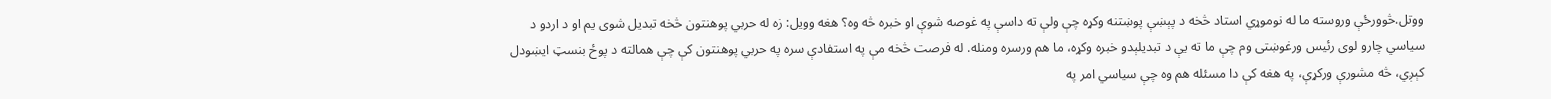ووتل.څوورځې وروسته ما له نوموړي استاد څخه د پېښې پوښتنه وکړه چې ولې ته داسې په غوصه شوې او خبره څه وه؟ هغه وويل: زه له حربي پوهنتون څخه تبديل شوی يم او د اردو د سياسي چارو لوی رئيس ورغوښتی وم چې ما ته يې د تبديلېدو خبره وکړه، ما هم ورسره ومنله. له فرصت څخه مې په استفادې سره په حربي پوهنتون کې چې همالته د پوځ بنسټ ايښودل کېږي، څه مشورې ورکړې، په هغه کې دا مسئله هم وه چې سياسي امر په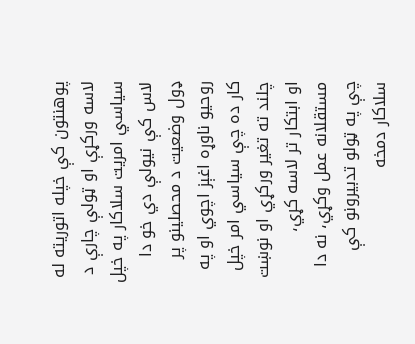پوهنتون کې خپله اتوريته له لاسه ورکړې او ټولې چارې د سياسي امريت سلاکار په خپل لاس کې نيولې دي خو دا ډول وضعيت د محصلينو پر روحيو ناوړه اغېز اچوي او په کار ده چې سياسي امر خپل چلند ته تغير ورکړي او نوښت او ابتکار تر لاسه کړي، مستقلانه عمل وکړي، نه دا چې په ټولو تدبيرونو کې سلاکار دمخه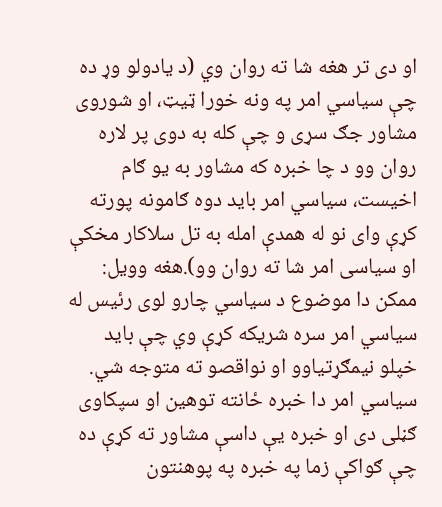او دی تر هغه شا ته روان وي (د يادولو وړ ده چې سياسي امر په ونه خورا ټيټ، او شوروی مشاور جګ سړی و چې کله به دوی پر لاره روان وو د چا خبره که مشاور به يو ګام اخيست، سياسي امر بايد دوه ګامونه پورته کړې وای نو له همدې امله به تل سلاکار مخکې او سياسی امر شا ته روان وو).هغه وويل: ممکن دا موضوع د سياسي چارو لوی رئيس له سياسي امر سره شريکه کړې وي چې بايد خپلو نيمګړتياوو او نواقصو ته متوجه شي. سياسي امر دا خبره ځانته توهين او سپکاوی ګڼلی دی او خبره يې داسې مشاور ته کړې ده چې ګواکې زما په خبره په پوهنتون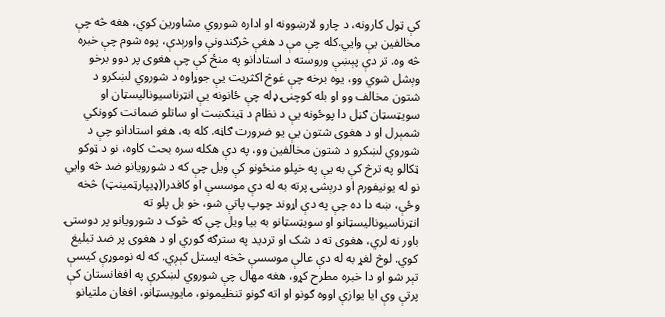کې ټول کارونه، د چارو لارښوونه او اداره شوروي مشاورين کوي، هغه څه چې مخالفين يې وايي.کله چې مې د هغې څرګندونې واورېدې، پوه شوم چې خبره څه وه. تر دې پېښې وروسته د استادانو په منځ کې چې هغوی پر دوو برخو وېشل شوي وو، يوه برخه چې غوڅ اکثريت يې جوړاوه د شوروي لښکرو د شتون مخالف وو او بله کوچنۍ ډله چې ځانونه يې انټرناسيوناليسټان او سويټسټان ګڼل دا پوځونه يې د نظام د ټينګښت او ساتلو ضمانت کوونکي شمېرل او د هغوی شتون يې يو ضرورت ګاڼه. کله به، هغو استادانو چې د شوروي لښکرو د شتون مخالفين وو، په دې هکله سره بحث کاوه، نو د ټوکو ټکالو په ترڅ کې به يې په خپلو منځونو کې ويل چې که د شورويانو ضد څه وايي نو له يونيفورم او درېشۍ پرته به له دې موسسې او کافدرا(ډيپارټمينټ) څخه وځې، ښه دا ده چې په دې اړوند چوپ پاتې شو، خو بل پلو ته انټرناسيوناليسټانو او سويټسټانو به بيا ويل چې که څوک د شورويانو پر دوستۍ باور نه لري، هغوی ته د شک او ترديد په سترګه ګوري او د هغوی پر ضد تبليغ کوي. لوڅ لغړ به له دې عالې موسسې څخه ايستل کېږي. که له نوموړې کيسې تېر شو او دا خبره مطرح کړو، هغه مهال چې شوروي لښکرې په افغانستان کې پرتې وې ايا يوازې اووه ګونو او اته ګونو تنظيمونو، مايويسټانو، افغان ملتيانو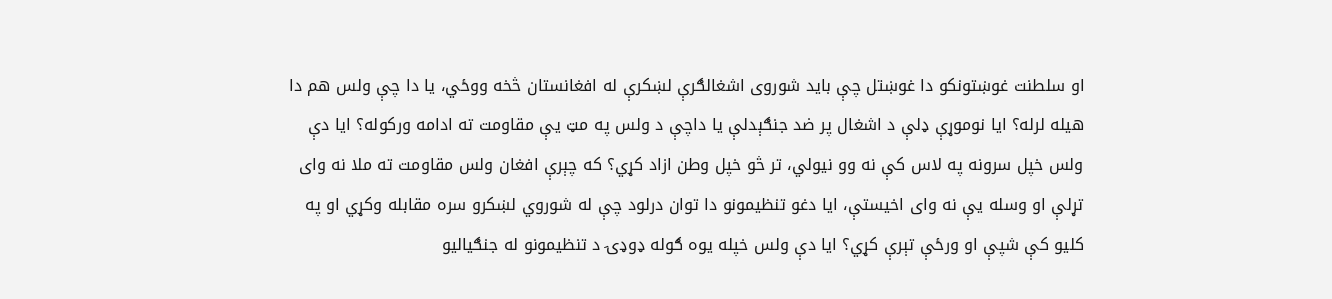او سلطنت غوښتونکو دا غوښتل چې بايد شوروی اشغالګرې لښکرې له افغانستان څخه ووځي، يا دا چې ولس هم دا هيله لرله؟ ايا نوموړې ډلې د اشغال پر ضد جنګېدلې يا داچې د ولس په مټ يې مقاومت ته ادامه ورکوله؟ ايا دې ولس خپل سرونه په لاس کې نه وو نيولي، تر څو خپل وطن ازاد کړي؟ که چېرې افغان ولس مقاومت ته ملا نه وای تړلې او وسله يې نه وای اخيستې، ايا دغو تنظيمونو دا توان درلود چې له شوروي لښکرو سره مقابله وکړي او په کليو کې شپې او ورځې تېرې کړي؟ ايا دې ولس خپله يوه ګوله ډوډۍ د تنظيمونو له جنګياليو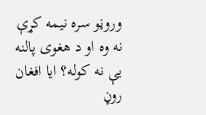وروڼو سره نيمه کړې نه وه او د هغوی پالنه يې نه کوله؟ ايا افغان روڼ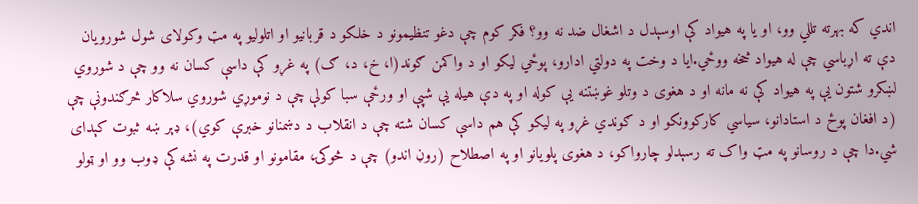اندي که بهرته تللي وو، او يا په هيواد کې اوسېدل د اشغال ضد نه وو؟ فکر کوم چې دغو تنظيمونو د خلکو د قربانيو او اتلوليو په مټ وکولای شول شورويان دې ته اړباسي چې له هيواد څخه ووځي.ايا د وخت په دولتي ادارو، پوځي ليکو او د واکمن ګوند(ا، خ، د، ګ) په غړو کې داسې کسان نه وو چې د شوروي لښکرو شتون يې په هيواد کې نه مانه او د هغوی د وتلو غوښتنه يې کوله او په دې هيله يې شپې او ورځې سبا کولې چې د نوموړي شوروي سلاکار څرګندونې چې (د افغان پوځ د استادانو، سياسي کارکوونکو او د ګوندي غړو په ليکو کې هم داسې کسان شته چې د انقلاب د دښمنانو خبرې کوي)، ډېر ښه ثبوت کېدای شي.دا چې د روسانو په مټ واک ته رسېدلو چارواکو، د هغوی پلويانو او په اصطلاح (روڼ اندو) چې د څوکۍ، مقامونو او قدرت په نشه کې ډوب وو او ټولو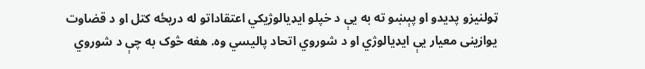ټولنيزو پديدو او پېښو ته به يې د خپلو ايډيالوژيکي اعتقاداتو له دريځه کتل او د قضاوت يوازينی معيار يې ايډيالوژي او د شوروي اتحاد پاليسي وه. هغه څوک به چې د شوروي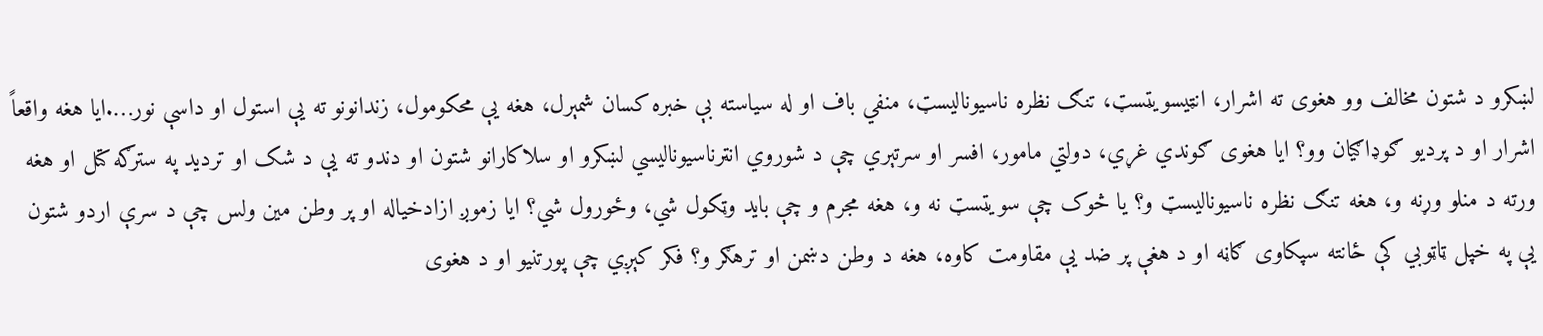لښکرو د شتون مخالف وو هغوی ته اشرار، انټيسويټسټ، تنګ نظره ناسيوناليسټ، منفي باف او له سياسته بې خبره کسان شمېرل، هغه يې محکومول، زندانونو ته يې استول او داسې نور….ايا هغه واقعاً اشرار او د پرديو ګوډاګيان وو؟ ايا هغوی ګوندي غړي، دولتي مامور، افسر او سرتېري چې د شوروي انټرناسيوناليسي لښکرو او سلاکارانو شتون او دندو ته يې د شک او ترديد په سترګه کتل او هغه ورته د منلو وړنه و، هغه تنګ نظره ناسيوناليسټ و؟ يا څوک چې سويټسټ نه و، هغه مجرم و چې بايد وټکول شي، وځورول شي؟ ايا زموږ ازادخياله او پر وطن مين ولس چې د سرې اردو شتون يې په خپل ټاټوبي کې ځانته سپکاوی ګاڼه او د هغې پر ضد يې مقاومت کاوه، هغه د وطن دښمن او ترهګر و؟ فکر کېږي چې پورتنيو او د هغوی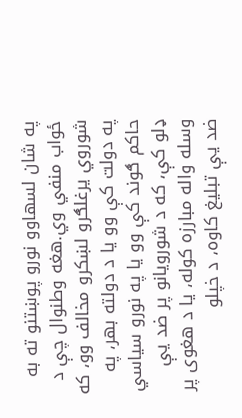په شان لسهاوو نورو پوښتنو ته به ځواب منفي وي.هغه وطنوال چې د شوروي يرغلګرو لښکرو مخالف وو، که په دولت کې وو يا د دولته بهر، په حاکم ګوند کې وو يا په نورو سياسي ډلو کې، که د شورويانو پر ضد يې وسله واله مبارزه کوله، يا د هغوی پر ضد يې تبليغ کاوه، د خپلو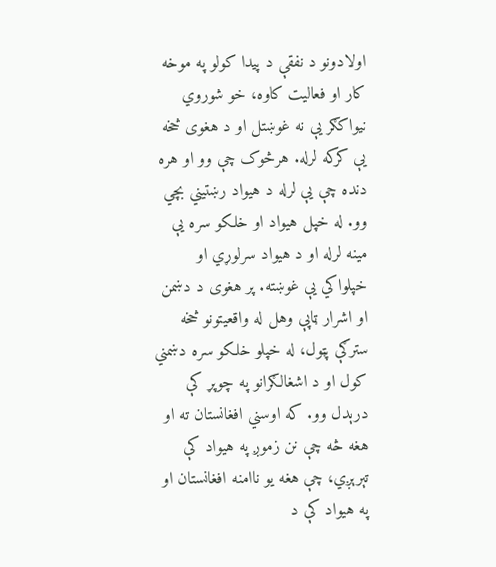اولادونو د نفقې د پيدا کولو په موخه کار او فعاليت کاوه، خو شوروي نيواکګر يې نه غوښتل او د هغوی څخه يې کرکه لرله. هرڅوک چې وو او هره دنده چې يې لرله د هيواد رښتيني بچي وو. له خپل هيواد او خلکو سره يې مينه لرله او د هيواد سرلوړي او خپلواکي يې غوښته. پر هغوی د دښمن او اشرار ټاپې وهل له واقعيتونو څخه سترګې پټول، له خپلو خلکو سره دښمني کول او د اشغالګرانو په چوپړ کې درېدل وو. که اوسني افغانستان ته او هغه څه چې نن زموږ په هيواد کې تېرېږي، چې هغه يو ناامنه افغانستان او په هيواد کې د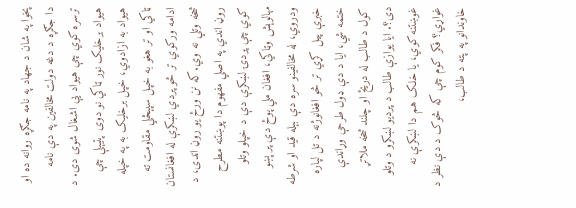پخوا په شان د جهاد په نامه جګړه روانه ده او دا جګړه د دغه دولت مخالفين په دې نامه ترسره کوي چې هيواد يې اشغال شوی دی. د هيواد برخليک نور ټاکي نو دوی پتيېلې چې هيواد به ازادوي، خپل برخليک به په خپله ټاکي او تر هغو به خپل سپېڅلي مقاومت ته ادامه ورکوي تر څو پردي لښکرې له افغانستان څخه وتلي نه وي.که نن ورځ يو روڼ اندی، د روڼ اندي په اصلي مفهوم دا پوښتنه مطرح کوي چې پردۍ لښکرې دې د خپلو وتلو مهالوېش وټاکي، افغان ملي پوځ دې پر پښو ودروي، له مخالفينو سره دې بېله قيد او شرطه خبرې پيل کړي تر څو افغانوژنه د تل لپاره ختمه شي، ايا د دې ډول طرحې وړاندې کول د طالب له دريځ او چلند څخه ملاتړ دی؟. ايا يوازې طالب د پرديو لښکرو د وتلو غوښتنه کوي، يا خلک هم دا لښکرې نه غواړي؟ فکر کوم چې که څوک د دې نظر د خاوندانو په پته د طالب،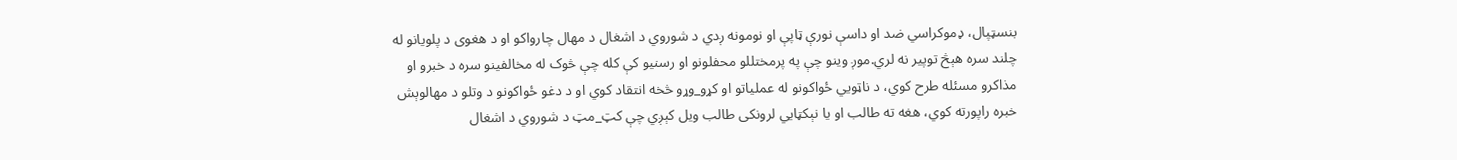بنسټپال، ډموکراسي ضد او داسې نورې ټاپې او نومونه ږدي د شوروي د اشغال د مهال چارواکو او د هغوی د پلويانو له چلند سره هېڅ توپير نه لري.موږ وينو چې په پرمختللو محفلونو او رسنيو کې کله چې څوک له مخالفينو سره د خبرو او مذاکرو مسئله طرح کوي، د ناټويي ځواکونو له عملياتو او کړو_وړو څخه انتقاد کوي او د دغو ځواکونو د وتلو د مهالوېش خبره راپورته کوي، هغه ته طالب او يا نېکټايي لرونکی طالب ويل کېږي چې کټ_مټ د شوروي د اشغال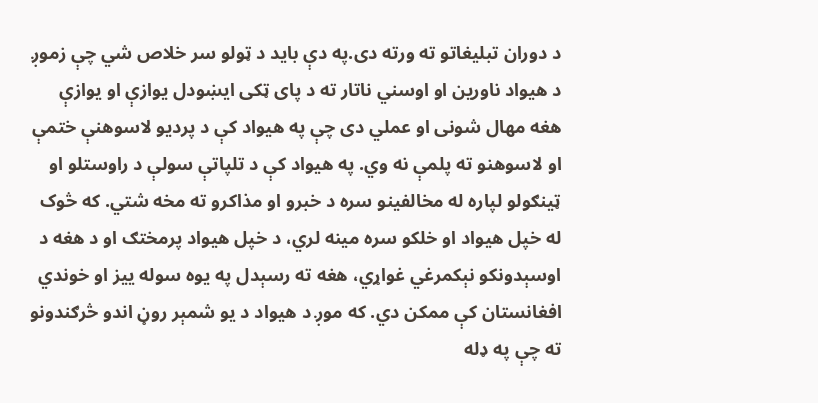د دوران تبليغاتو ته ورته دی.په دې بايد د ټولو سر خلاص شي چې زموږ د هيواد ناورين او اوسني ناتار ته د پای ټکی ايښودل يوازې او يوازې هغه مهال شونی او عملي دی چې په هيواد کې د پرديو لاسوهنې ختمې او لاسوهنو ته پلمې نه وي. په هيواد کې د تلپاتې سولې د راوستلو او ټينګولو لپاره له مخالفينو سره د خبرو او مذاکرو ته مخه شتي. که څوک له خپل هيواد او خلکو سره مينه لري، د خپل هيواد پرمختګ او د هغه د اوسېدونکو نېکمرغي غواړي، هغه ته رسېدل په يوه سوله ييز او خوندي افغانستان کې ممکن دي. که موږ د هيواد د يو شمېر روڼ اندو څرګندونو ته چې په ډله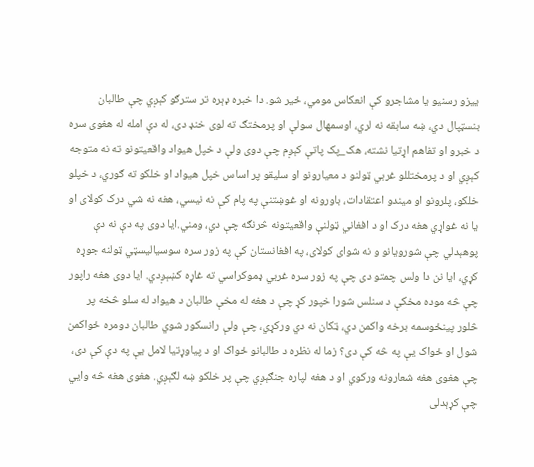ييزو رسنيو يا مشاجرو کې انعکاس مومي، ځير شو. دا خبره ډېره تر سترګو کېږي چې طالبان بنسټپال دي، ښه سابقه نه لري، اوسمهال سولې او پرمختګ ته لوی خنډ دی، له دې امله له هغوی سره د خبرو او تفاهم اړتيا نشته، هک_پک پاتې کېږم چې دوی ولې د خپل هيواد واقعيتونو ته نه متوجه کېږي او د پرمختللو غربي ټولنو د معيارونو او سليقو پر اساس خپل هيواد او خلکو ته ګوري، د خپلو خلکو، پلرونو او ميندو اعتقادات، باورونه او غوښتنې په پام کې نه نيسي، هغه نه شي درک کولای او يا نه غواړي هغه درک او د افغاني ټولنې واقعيتونه څرنګه چې دي، ومني.ايا دوی په دې نه دې پوهېدلي چې شورويانو و نه شوای کولای، په افغانستان کې په زور سره سوسياليسټي ټولنه جوړه کړي، ايا نن دا ولس چمتو دی چې په زور سره غربي ډموکراسي ته غاړه کښېږدي. ايا دوی هغه راپور چې څه موده مخکې د سنلس شورا خپور کړ چې د هغه له مخې طالبان د هيواد له سلو څخه پر څلور پينځوسمه برخه واکمن دي، ټکان نه دي ورکړي، چې ولې رانسکور شوي طالبان دومره ځواکمن شول او ځواک يې په څه کې دی؟ زما له نظره د طالبانو ځواک او د پياوړتيا لامل يې په دې کې دی، چې هغوی هغه شعارونه ورکوي او د هغه لپاره جنګېږي چې پر خلکو ښه لګېږي. هغوی هغه څه وايي چې کړېدلی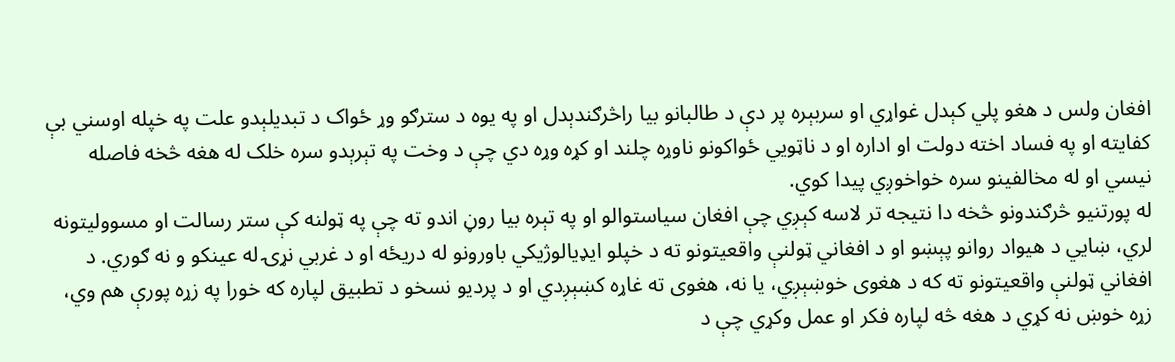افغان ولس د هغو پلي کېدل غواړي او سربېره پر دې د طالبانو بيا راڅرګندېدل او په يوه د سترګو وړ ځواک د تبديلېدو علت په خپله اوسني بې کفايته او په فساد اخته دولت او اداره او د ناټويي ځواکونو ناوړه چلند او کړه وړه دي چې د وخت په تېرېدو سره خلک له هغه څخه فاصله نيسي او له مخالفينو سره خواخوږي پيدا کوي.
له پورتنيو څرګندونو څخه دا نتيجه تر لاسه کېږي چې افغان سياستوالو او په تېره بيا روڼ اندو ته چې په ټولنه کې ستر رسالت او مسووليتونه لري، ښايي د هيواد روانو پېښو او د افغاني ټولنې واقعيتونو ته د خپلو ايډيالوژيکي باورونو له دريځه او د غربي نړۍ له عينکو و نه ګوري. د افغاني ټولنې واقعيتونو ته که د هغوی خوښېږي، يا نه، هغوی ته غاړه کښېږدي او د پرديو نسخو د تطبيق لپاره که خورا په زړه پورې هم وي، زړه خوښ نه کړي د هغه څه لپاره فکر او عمل وکړي چې د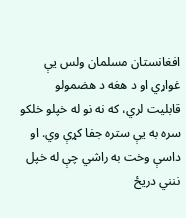افغانستان مسلمان ولس يې غواړي او د هغه د هضمولو قابليت لري، که نه نو له خپلو خلکو سره به يې ستره جفا کړې وي. او داسې وخت به راشي چې له خپل ننني دريځ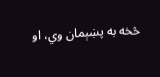څخه به پښېمان وي، او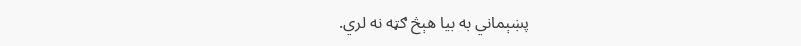پښېماني به بيا هېڅ ګټه نه لري.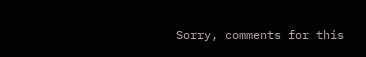Sorry, comments for this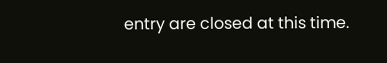entry are closed at this time.